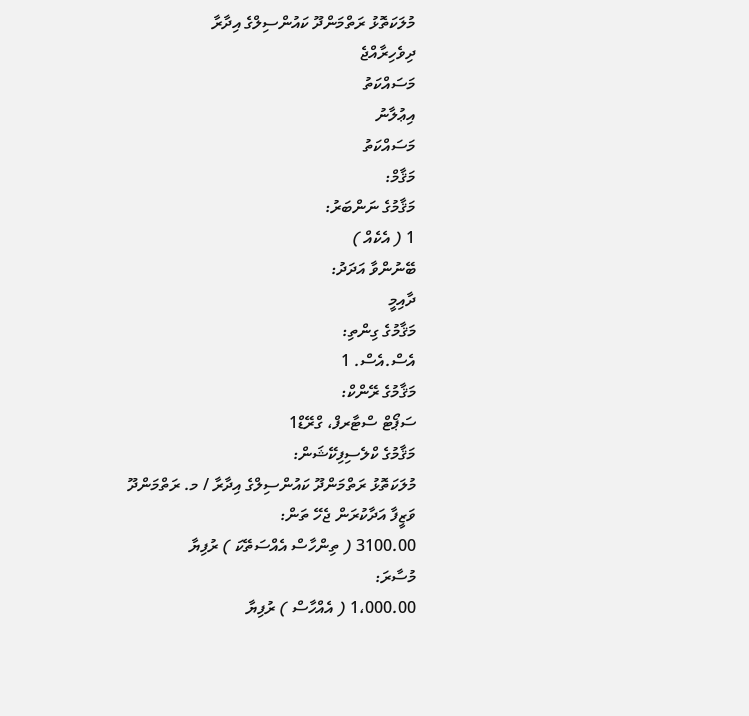މުލަކަތޮޅު ރަތްމަންދޫ ކައުންސިލްގެ އިދާރާ
ދިވެހިރާއްޖެ
މަސައްކަތު
އިޢުލާނު
މަސައްކަތު
މަޤާމް:
މަޤާމުގެ ނަންބަރު:
1 ( އެކެއް )
ބޭނުންވާ އަދަދު:
ދާއިމީ
މަޤާމުގެ ގިންތި:
އެސް.އެސް. 1
މަޤާމުގެ ރޭންކް:
ސަޕޯޓް ސްޓާރފް، ގްރޭޑް1
މަޤާމުގެ ކްލެސިފިކޭޝަން:
މުލަކަތޮޅު ރަތްމަންދޫ ކައުންސިލްގެ އިދާރާ / މ. ރަތްމަންދޫ
ވަޒީފާ އަދާކުރަން ޖެހޭ ތަން:
3100.00 ( ތިންހާސް އެއްސަތޭކަ ) ރުފިޔާ
މުސާރަ:
1،000.00 ( އެއްހާސް ) ރުފިޔާ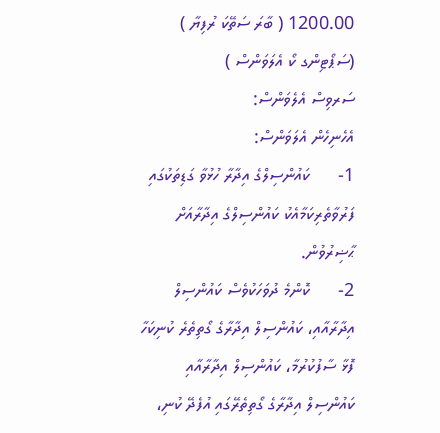1200.00 ( ބާރަ ސަތޭކަ ރުފިޔާ ) (ސަޕޯޓިންގ ކޯ އެލަވަންސް )
ސަރވިސް އެލެވަންސް:
އެހެނިހެން އެލަވަންސް:
1-      ކައުންސިލްގެ އިދާރާ ހުޅުވާ ގަޑިތަކުގައި ފަރުވާތެރިކަމާއެކު ކައުންސިލްގެ އިދާރާއަށް ޙާޟިރުވުން.
2-      ކޮންމެ ދުވަހަކުވެސް ކައުންސިލް އިދާރާއާއި، ކައުންސިލް އިދާރާގެ ގޯތިތެރެ ކުނިކަހާ ފޮޅާ ސާފުކުރުމާ، ކައުންސިލް އިދާރާއާއި ކައުންސިލް އިދާރާގެ ގޯތިތެރޭގައި އުފެދޭ ކުނި،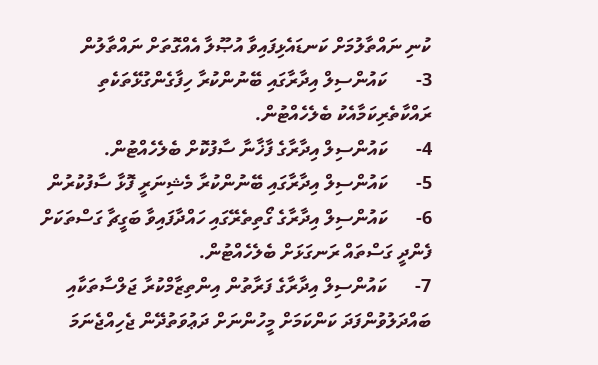ކުނި ނައްތާލުމަށް ކަނޑައެޅިފައިވާ އުޞޫލާ އެއްގޮތަށް ނައްތާލުން
3-      ކައުންސިލް އިދާރާގައި ބޭނުންކުރާ ހިފާގެންގުޅޭތަކެތި ރައްކާތެރިކަމާއެކު ބެލެހެއްޓުން.
4-      ކައުންސިލް އިދާރާގެ ފާޚާނާ ސާފުކޮށް ބެލެހެއްޓުން.
5-      ކައުންސިލް އިދާރާގައި ބޭނުންކުރާ މެޝިނަރީ ފޮޅާ ސާފުކުރުން
6-      ކައުންސިލް އިދާރާގެ ގޯތިތެރޭގައި ހައްދާފައިވާ ބަގީޗާ ގަސްތަކަށް ފެންދީ ގަސްތައް ރަނގަޅަށް ބެލެހެއްޓުން.
7-      ކައުންސިލް އިދާރާގެ ފަރާތުން އިންތިޒާމްކުރާ ޖަލްސާތަކާއި ބައްދަލުވުންފަދަ ކަންކަމަށް މީހުންނަށް ދަޢުވަތުދޭން ޖެހިއްޖެނަމަ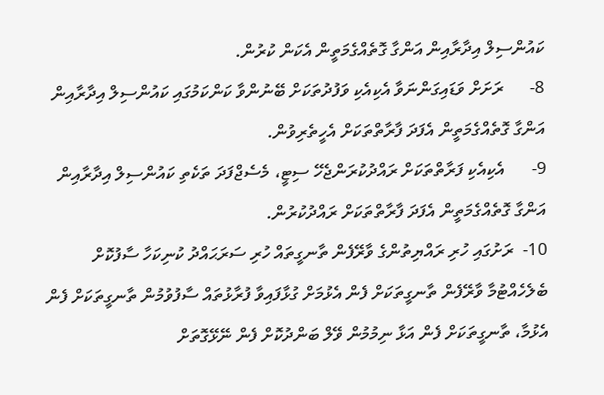ކައުންސިލް އިދާރާއިން އަންގާ ގޮތެއްގެމަތީން އެކަން ކުރުން.
8-      ރަށަށް ވަޑައިގަންނަވާ އެކިއެކި ވަފުދުތަކަށް ބޭނުންވާ ކަންކަމުގައި ކައުންސިލް އިދާރާއިން އަންގާ ގޮތެއްގެމަތީން އެފަދަ ފާރާތްތަކަށް އެހީތެރިވުން.
9-      އެކިއެކި ފަރާތްތަކަށް ރައްދުކުރަންޖެހޭ ސިޓީ، މެސެޖްފަދަ ތަކެތި ކައުންސިލް އިދާރާއިން އަންގާ ގޮތެއްގެމަތީން އެފަދަ ފާރާތްތަކަށް ރައްދުކުރުން.
10-  ރަށުގައި ހުރި ރައްޔިތުންގެ ވާރޭފެން ތާނގީތައް ހުރި ސަރަޙައްދު ކުނިކަހާ ސާފުކޮށް ބެލެހެއްޓުމާ ވާރޭފެން ތާނގީތަކަށް ފެން އެޅުމަށް ގުޅާފައިވާ ފުރާޅުތައް ސާފުވުމުން ތާނގީތަކަށް ފެން އެޅުމާ، ތާނގީތަކަށް ފެން އަޅާ ނިމުމުން ވޭލް ބަންދުކޮށް ފެން ނޭޅޭގޮތަށް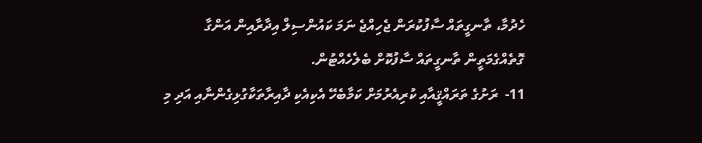ހެދުމާ، ތާނގީތައް ސާފުކުރަން ޖެހިއްޖެ ނަމަ ކައުންސިލް އިދާރާއިން އަންގާ ގޮތެއްގެމަތީން ތާނގީތައް ސާފުކޮށް ބެލެހެއްޓުން.
11-  ރަށުގެ ތަރައްޤީއާއި ކުރިއެރުމަށް ކަމާބެހޭ އެކިއެކި ދާއިރާތަކާގުޅިގެންނާއި އަދި މި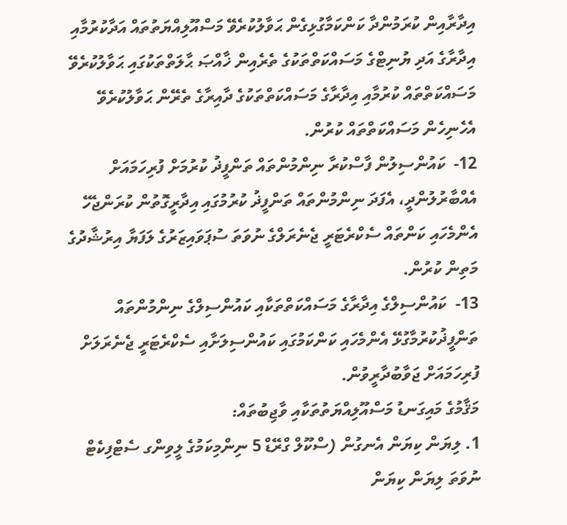އިދާރާއިން ކުރަމުންދާ ކަންކަމާގުޅިގެން ޙަވާލުކުރެވޭ މަސްއޫލިއްޔަތުތައް އަދާކުރުމާއި އިދާރާގެ އަދި ޔުނިޓްގެ މަސައްކަތްތަކުގެ ތެރެއިން ޚާއްޞަ ޙާލަތްތަކުގައި ޙަވާލުކުރެވޭ މަސައްކަތްތައް ކުރުމާއި އިދާރާގެ މަސައްކަތްތަކުގެ ދާއިރާގެ ތެރޭން ޙަވާލުކުރެވޭ އެހެނިހެން މަސައްކަތްތައް ކުރުން.
12-  ކައުންސިލުން ފާސްކުރާ ނިންމުންތައް ތަންފީޛު ކުރުމަށް ފުރިހަމައަށް އެއްބާރުލުންދީ، އެފަދަ ނިންމުންތައް ތަންފީޛު ކުރުމުގައި އިދާރީގޮތުން ކުރަންޖެހޭ އެންމެހައި ކަންތައް ސެކްރެޓަރީ ޖެނެރަލްގެ ނުވަތަ ސުޕަވައިޒަރުގެ ލަފަޔާ އިރުޝާދުގެ މަތިން ކުރުން.
13-  ކައުންސިލްގެ އިދާރާގެ މަސައްކަތްތަކާއި ކައުންސިލްގެ ނިންމުންތައް ތަންފީޛުކުރުމާގުޅޭ އެންމެހައި ކަންކަމުގައި ކައުންސިލަށާއި ސެކްރެޓަރީ ޖެނެރަލަށް ފުރިހަމައަށް ޖަވާބުދާރީވުން.
މަޤާމުގެ މައިގަނޑު މަސްއޫލިއްޔަތުތަކާއި ވާޖިބުތައް:
1. ލިޔަން ކިޔަން އެނގުން (ސްކޫލް ގްރޭޑް 5 ނިންމިކަމުގެ ލީވިންގ ސެޓްފިކެޓް ނުވަތަ ލިޔަން ކިޔަން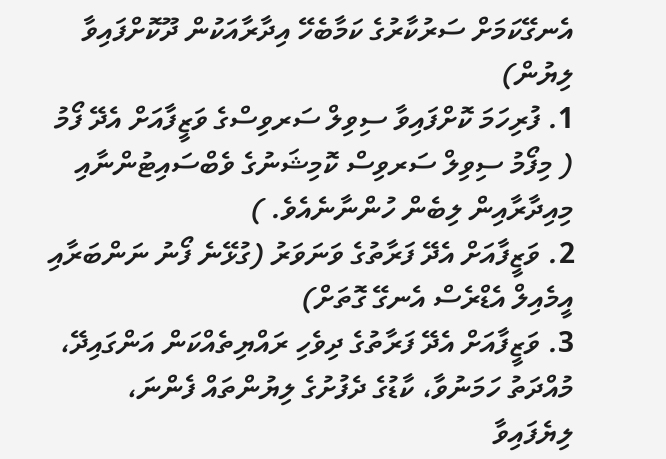އެނގޭކަމަށް ސަރުކާރުގެ ކަމާބެހޭ އިދާރާއަކުން ދޫކޮށްފައިވާ ލިޔުން)
1. ފުރިހަމަ ކޮށްފައިވާ ސިވިލް ސަރވިސްގެ ވަޒީފާއަށް އެދޭ ފޯމު ( މިފޯމު ސިވިލް ސަރވިސް ކޮމިޝަނުގެ ވެބްސައިޓުންނާއި މިއިދާރާއިން ލިބެން ހުންނާނެއެވެ. )
2. ވަޒީފާއަށް އެދޭ ފަރާތުގެ ވަނަވަރު (ގުޅޭނެ ފޯނު ނަންބަރާއި އީމެއިލް އެޑްރެސް އެނގޭ ގޮތަށް)
3. ވަޒީފާއަށް އެދޭ ފަރާތުގެ ދިވެހި ރައްޔިތެއްކަން އަންގައިދޭ، މުއްދަތު ހަމަނުވާ، ކާޑުގެ ދެފުށުގެ ލިޔުންތައް ފެންނަ، ލިޔެފައިވާ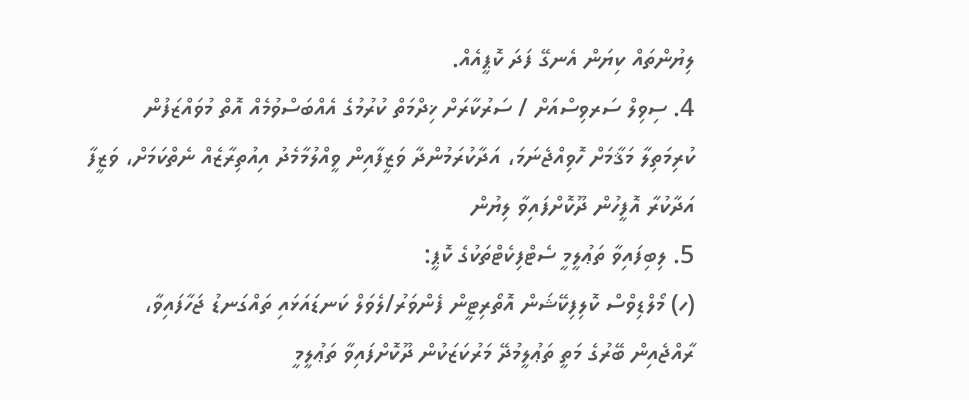ލިޔުންތައް ކިޔަން އެނގޭ ފަދަ ކޮޕީއެއް.
4. ސިވިލް ސަރވިސްއަށް / ސަރުކާރަށް ޚިދްމަތް ކުރުމުގެ އެއްބަސްވުމެއް އޮތް މުވައްޒަފުން ކުރިމަތިލާ މަޤާމަށް ހޮވިއްޖެނަމަ، އަދާކުރަމުންދާ ވަޒީފާއިން ވީއްލުމާމެދު އިއުތިރާޒެއް ނެތްކަމަށް، ވަޒީފާ އަދާކުރާ އޮފީހުން ދޫކޮށްފައިވާ ލިޔުން
5. ލިބިފައިވާ ތަޢުލީމީ ސެޓްފިކެޓްތަކުގެ ކޮޕީ:
(ހ) މޯލްޑިވްސް ކޮލިފިކޭޝަން އޮތޯރިޓީން ފެންވަރު/ލެވަލް ކަނޑައަޅައި ތައްގަނޑު ޖަހާފައިވާ، ރާއްޖެއިން ބޭރުގެ މަތީ ތަޢުލީމުދޭ މަރުކަޒަކުން ދޫކޮށްފައިވާ ތަޢުލީމީ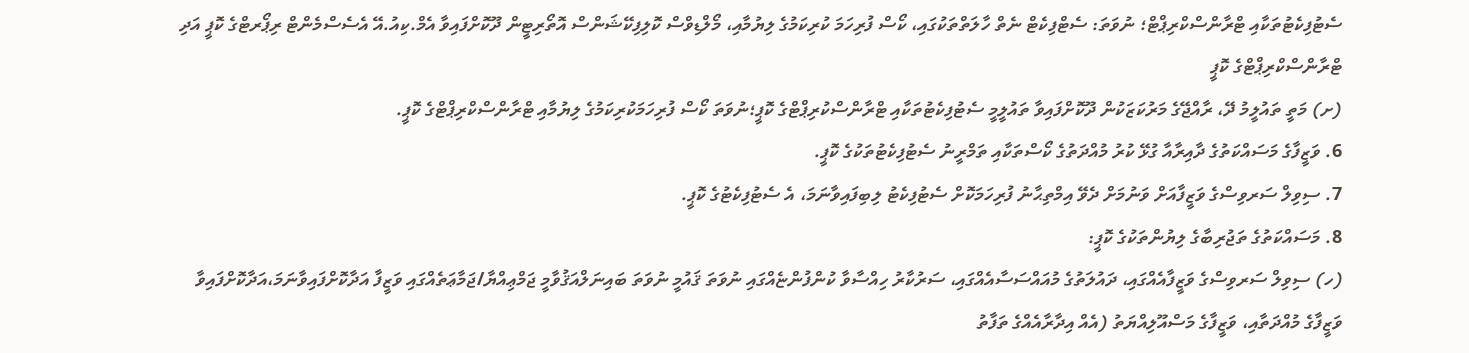ސެޓުފިކެޓުތަކާއި ޓްރާންސްކްރިޕްޓް؛ ނުވަތަ: ސެޓްފިކެޓް ނެތް ހާލަތްތަކުގައި، ކޯސް ފުރިހަމަ ކުރިކަމުގެ ލިޔުމާއި، މޯލްޑިވްސް ކޮލިފިކޭޝަންސް އޮތޯރިޓީން ދޫކޮށްފައިވާ އެމް.ކިއު.އޭ އެސެސްމެންޓް ރިޕޯރޓްގެ ކޮޕީ އަދި ޓްރާންސްކްރިޕްޓްގެ ކޮޕީ
(ށ) މަތީ ތައުލީމު ދޭ، ރާއްޖޭގެ މަރުކަޒަކުން ދޫކޮށްފައިވާ ތައުލީމީ ސެޓުފިކެޓުތަކާއި ޓްރާންސްކުރިޕްޓްގެ ކޮޕީ؛ނުވަތަ ކޯސް ފުރިހަމަކުރިކަމުގެ ލިޔުމާއި ޓްރާންސްކްރިޕްޓްގެ ކޮޕީ.
6. ވަޒީފާގެ މަސައްކަތުގެ ދާއިރާއާ ގުޅޭ ކުރު މުއްދަތުގެ ކޯސްތަކާއި ތަމްރީނު ސެޓުފިކެޓުތަކުގެ ކޮޕީ.
7. ސިވިލް ސަރވިސްގެ ވަޒީފާއަށް ވަނުމަށް ދެވޭ އިމްތިޙާނު ފުރިހަމަކޮށް ސެޓުފިކެޓު ލިބިފައިވާނަމަ، އެ ސެޓުފިކެޓުގެ ކޮޕީ.
8. މަސައްކަތުގެ ތަޖުރިބާގެ ލިޔުންތަކުގެ ކޮޕީ:
(ހ) ސިވިލް ސަރވިސްގެ ވަޒީފާއެއްގައި، ދައުލަތުގެ މުއައްސަސާއެއްގައި، ސަރުކާރު ހިއްސާވާ ކުންފުންޏެއްގައި ނުވަތަ ޤައުމީ ނުވަތަ ބައިނަލްއަޤުވާމީ ޖަމްޢިއްޔާ/ޖަމާޢަތެއްގައި ވަޒީފާ އަދާކޮށްފައިވާނަމަ،އަދާކޮށްފައިވާ ވަޒީފާގެ މުއްދަތާއި، ވަޒީފާގެ މަސްއޫލިއްޔަތު (އެއް އިދާރާއެއްގެ ތަފާތު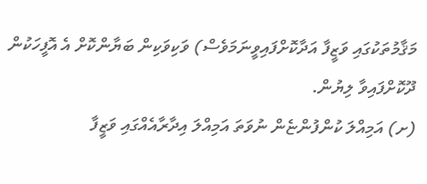މަޤާމުތަކުގައި ވަޒީފާ އަދާކޮށްފައިވީނަމަވެސް) ވަކިވަކިން ބަޔާންކޮށް އެ އޮފީހަކުން ދޫކޮށްފައިވާ ލިޔުން.
(ށ) އަމިއްލަ ކުންފުންޏެން ނުވަތަ އަމިއްލަ އިދާރާއެއްގައި ވަޒީފާ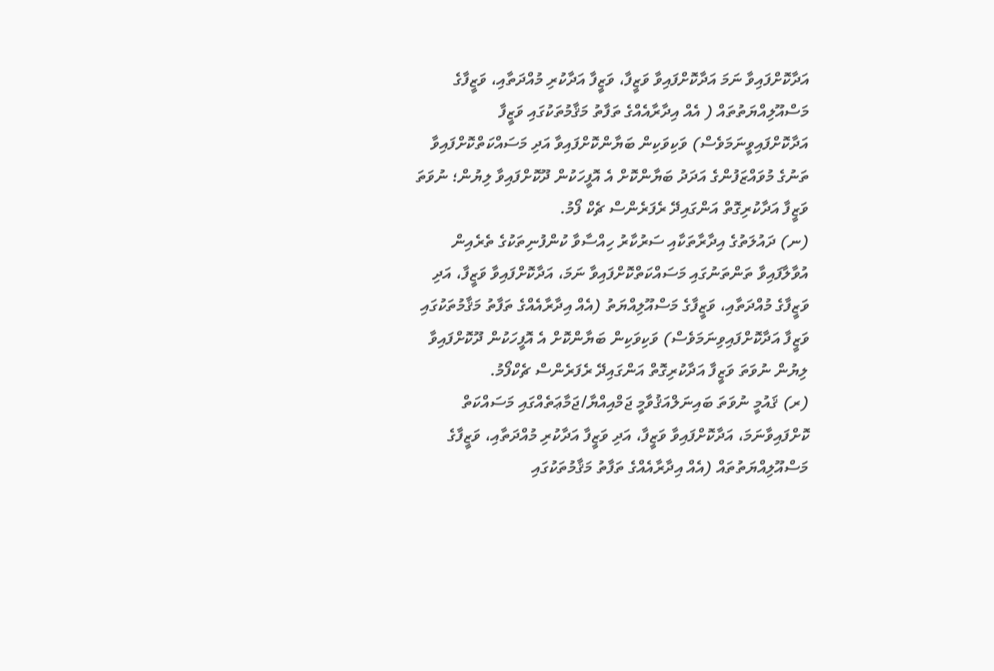އަދާކޮށްފައިވާ ނަމަ އަދާކޮށްފައިވާ ވަޒީފާ، ވަޒީފާ އަދާކުރި މުއްދަތާއި، ވަޒީފާގެ މަސްއޫލިއްޔަތުތައް ( އެއް އިދާރާއެއްގެ ތަފާތު މަޤާމުތަކުގައި ވަޒީފާ އަދާކޮށްފައިވީނަމަވެސް) ވަކިވަކިން ބަޔާންކޮށްފައިވާ އަދި މަސައްކަތްކޮށްފައިވާ ތަނުގެ މުވައްޒަފުންގެ އަދަދު ބަޔާންކޮށް އެ އޮފީހަކުން ދޫކޮށްފައިވާ ލިޔުން؛ ނުވަތަ ވަޒީފާ އަދާކުރިގޮތް އަންގައިދޭ ރެފަރެންސް ޗެކް ފޯމު.
(ނ) ދައުލަތުގެ އިދާރާތަކާއި ސަރުކާރު ހިއްސާވާ ކުންފުނިތަކުގެ ތެރެއިން އުވާލާފައިވާ ތަންތަނުގައި މަސައްކަތްކޮށްފައިވާ ނަމަ، އަދާކޮށްފައިވާ ވަޒީފާ، އަދި ވަޒީފާގެ މުއްދަތާއި، ވަޒީފާގެ މަސްއޫލިއްޔަތު (އެއް އިދާރާއެއްގެ ތަފާތު މަޤާމުތަކުގައި ވަޒީފާ އަދާކޮށްފައިވިނަމަވެސް) ވަކިވަކިން ބަޔާންކޮށް އެ އޮފީހަކުން ދޫކޮށްފައިވާ ލިޔުން ނުވަތަ ވަޒީފާ އަދާކުރިގޮތް އަންގައިދޭ ރެފަރެންސް ޗެކްފޯމު.
(ރ) ޤައުމީ ނުވަތަ ބައިނަލްއަޤުވާމީ ޖަމްއިއްޔާ/ޖަމާޢަތެއްގައި މަސައްކަތް ކޮށްފައިވާނަމަ، އަދާކޮށްފައިވާ ވަޒީފާ، އަދި ވަޒީފާ އަދާކުރި މުއްދަތާއި، ވަޒީފާގެ މަސްއޫލިއްޔަތުތައް (އެއް އިދާރާއެއްގެ ތަފާތު މަޤާމުތަކުގައި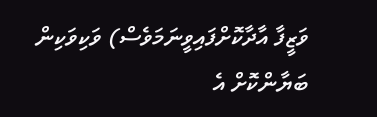ވަޒީފާ އާދާކޮށްފައިވީނަމަވެސް) ވަކިވަކިން ބަޔާންކޮށް އެ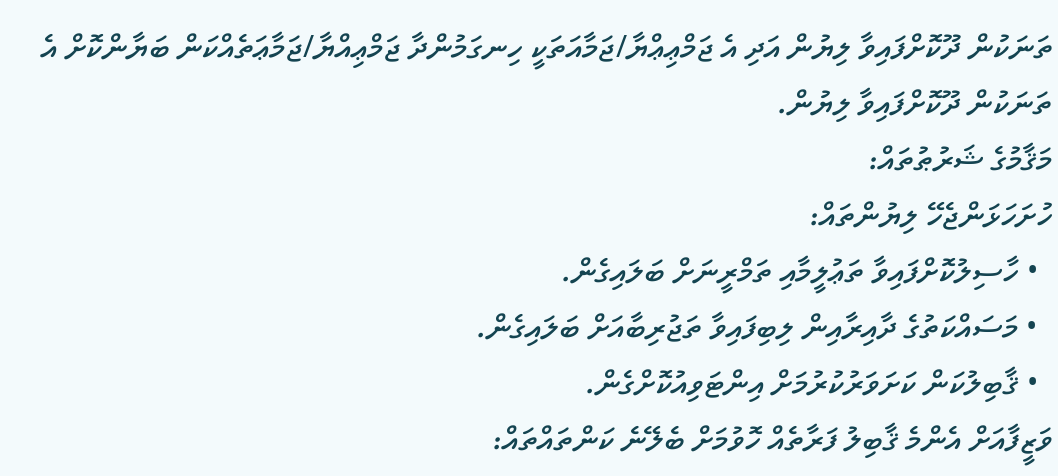ތަނަކުން ދޫކޮށްފައިވާ ލިޔުން އަދި އެ ޖަމްޢިޢްޔާ/ޖަމާއަތަކީ ހިނގަމުންދާ ޖަމްޢިއްޔާ/ޖަމާޢަތެއްކަން ބަޔާންކޮށް އެ ތަނަކުން ދޫކޮށްފައިވާ ލިޔުން.
މަޤާމުގެ ޝަރުޠުތައް:
ހުށަހަޅަންޖެހޭ ލިޔުންތައް:
  • ހާސިލުކޮށްފައިވާ ތަޢުލީމާއި ތަމްރީނަށް ބަލައިގެން.
  • މަސައްކަތުގެ ދާއިރާއިން ލިބިފައިވާ ތަޖުރިބާއަށް ބަލައިގެން.
  • ޤާބިލުކަން ކަށަވަރުކުރުމަށް އިންޓަވިއުކޮށްގެން.
ވަޒީފާއަށް އެންމެ ޤާބިލު ފަރާތެއް ހޮވުމަށް ބެލޭނެ ކަންތައްތައް: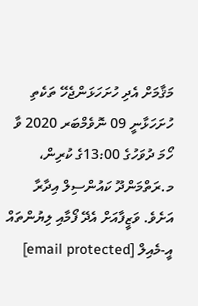މަޤާމަށް އެދި ހުށަހަޅަންޖެހޭ ތަކެތި ހުށަހަޅާނީ 09 ނޮވެމްބަރ 2020 ވާ ހޯމަ ދުވަހުގެ 13:00ގެ ކުރިން، މ.ރަތްމަންދޫ ކައުންސިލް އިދާރާ އަށެވެ. ވަޒީފާއަށް އެދޭ ފޯމާއި ލިޔުންތައް އީ-މެއިލް [email protected]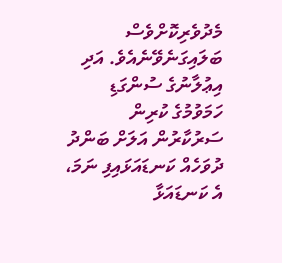މެދުވެރިކޮށްވެސް ބަލައިގަނެވޭނެއެވެ. އަދި އިޢުލާނުގެ ސުންގަޑި ހަމަވުމުގެ ކުރިން ސަރުކާރުން އަލަށް ބަންދު ދުވަހެއް ކަނޑައަޅައިފި ނަމަ، އެ ކަނޑައަޅާ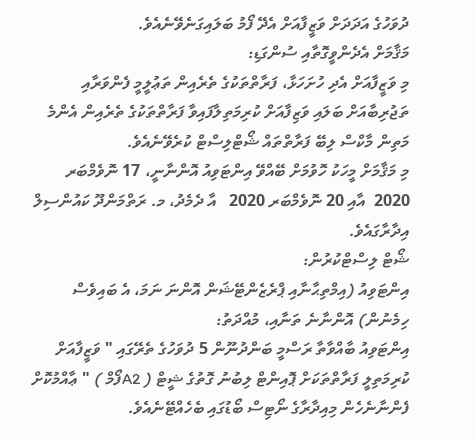ދުވަހުގެ އަދަދަށް ވަޒީފާއަށް އެދޭ ފޯމު ބަލައިގަނެވޭނެއެވެ.
މަޤާމަށް އެދެންވީގޮތާއި ސުންގަޑި:
މި ވަޒީފާއަށް އެދި ހުށަހަޅާ، ފަރާތްތަކުގެ ތެރެއިން ތަޢުލީމީ ފެންވަރާއި ތަޖުރިބާއަށް ބަލައި ވަޒިފާއަށް ކުރިމަތިލާފައިވާ ފަރާތްތަކުގެ ތެރެއިން އެންމެ މަތިން މާކްސް ލިބޭ ފަރާތްތައް ޝޯޓްލިސްޓް ކުރެވޭނެއެވެ.
މި މަޤާމަށް މީހަކު ހޮވުމަށް ބޭއްވޭ އިންޓަވިއު އޮންނާނީ، 17 ނޮވެމްބަރ 2020  އާއި 20 ނޮވެމްބަރ 2020   އާ ދެމެދު، މ. ރަތްމަންދޫ ކައުންސިލް އިދާރާގައެވެ.
ޝޯޓް ލިސްޓްކުރުން:
އިންޓަވިއު (އިމްތިޙާނާއި ޕްރެޒެންޓޭޝަން އޮންނަ ނަމަ، އެ ބައިވެސް ހިމެނުން) އޮންނާނެ ތަނާއި، މުއްދަތު:
އިންޓަވިއު ބާއްވާތާ ރަސްމީ ބަންދުނޫން 5 ދުވަހުގެ ތެރޭގައި " ވަޒީފާއަށް ކުރިމަތިލީ ފަރާތްތަކަށް ޕޮއިންޓް ލިބުނު ގޮތުގެ ޝީޓް ( A2ފޯމް ) " ޢާއްމުކޮށް ފެންނާނެހެން މިއިދާރާގެ ނޯޓިސް ބޯޑުގައި ބެހެއްޓޭނެއެވެ.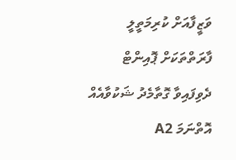ވަޒީފާއަށް ކުރިމަތީލީ ފާރަތްތަކަށް ޕޮއިންޓް ދެވިފައިވާ ގޮތާމެދު ޝަކުވާއެއް އޮތްނަމަ A2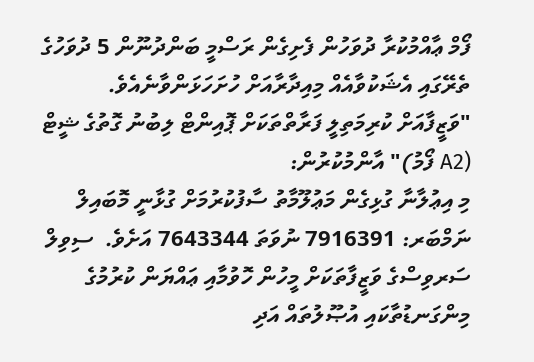ފޯމް ޢާއްމުކުރާ ދުވަހުން ފެށިގެން ރަސްމީ ބަންދުނޫން 5 ދުވަހުގެ ތެރޭގައި އެޝަކުވާއެއް މިއިދާރާއަށް ހުށަހަޅަންވާނެއެވެ.
"ވަޒީފާއަށް ކުރިމަތިލީ ފަރާތްތަކަށް ޕޮއިންޓް ލިބުނު ގޮތުގެ ޝީޓް (A2 ފޯމު)" އާންމުކުރުން:
މި އިޢުލާނާ ގުޅިގެން މަޢުލޫމާތު ސާފުކުރުމަށް ގުޅާނީ މޮބައިލް ނަމްބަރ: 7916391 ނުވަތަ 7643344 އަށެވެ.  ސިވިލް ސަރވިސްގެ ވަޒީފާތަކަށް މީހުން ހޮވުމާއި ޢައްޔަން ކުރުމުގެ މިންގަނޑުތާކައި އުޞޫލުތައް އަދި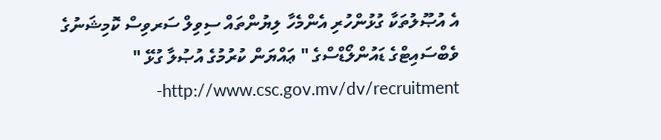އެ އުޞޫލުތަކާ ގުޅުންހުރި އެންމެހާ ލިޔުންތައް ސިވިލް ސަރވިސް ކޮމިޝަނުގެ ވެބްސައިޓްގެ ޑައުންލޯޑްސްގެ " ޢައްޔަން ކުރުމުގެ އުޞުލާ ގުޅޭ " http://www.csc.gov.mv/dv/recruitment-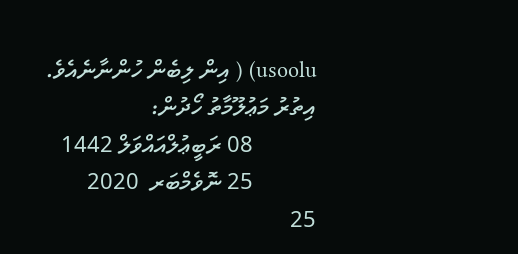usoolu) ( އިން ލިބެން ހުންނާނެއެވެ.
އިތުރު މަޢުލޫމާތު ހޯދުން:
           08 ރަބީޢުލްއައްވަލް 1442
           25 ނޮވެމްބަރ  2020
25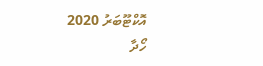އޮކްޓޫބަރު 2020
ހޯދާ